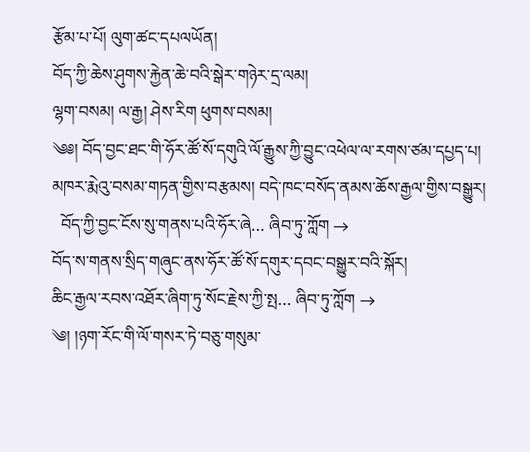རྩོམ་པ་པོ། ལུག་ཚང་དཔལཡོན།
བོད་ཀྱི་ཆེས་ཤུགས་རྐྱེན་ཆེ་བའི་སྒེར་གཉེར་དྲ་ལམ།
ལྷག་བསམ། ལ་རྒྱ། ཤེས་རིག ཕུགས་བསམ།
༄༅། བོད་བྱང་ཐང་གི་ཧོར་ཚོ་སོ་དགུའི་ལོ་རྒྱུས་ཀྱི་བྱུང་འཕེལ་ལ་རགས་ཙམ་དཔྱད་པ། མཁར་རྨེའུ་བསམ་གཏན་གྱིས་བརྩམས། བདེ་ཁང་བསོད་ནམས་ཆོས་རྒྱལ་གྱིས་བསྒྱུར།
  བོད་ཀྱི་བྱང་ངོས་སུ་གནས་པའི་ཧོར་ཞེ… ཞིབ་ཏུ་ཀློག →
བོད་ས་གནས་སྲིད་གཞུང་ནས་ཧོར་ཚོ་སོ་དགུར་དབང་བསྒྱུར་བའི་སྐོར།
ཆིང་རྒྱལ་རབས་འཐོར་ཞིག་ཏུ་སོང་རྗེས་ཀྱི་སྤ… ཞིབ་ཏུ་ཀློག →
༄། །ཉག་རོང་གི་ལོ་གསར་ཏེ་བཅུ་གསུམ་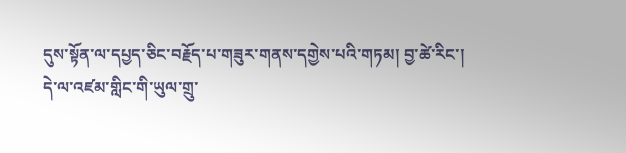དུས་སྟོན་ལ་དཔྱད་ཅིང་བརྗོད་པ་གཟུར་གནས་དགྱེས་པའི་གཏམ། བྱ་ཚེ་རིང་།
དེ་ལ་འཛམ་གླིང་གི་ཡུལ་གྲུ་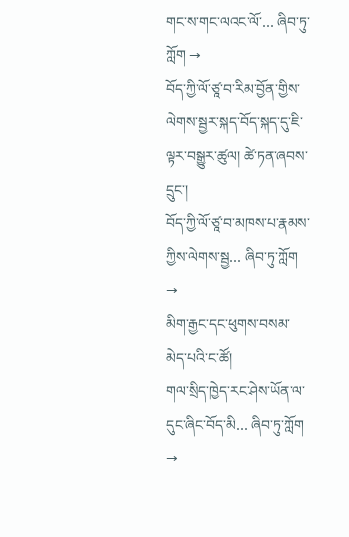གང་ས་གང་ལའང་ལོ་… ཞིབ་ཏུ་ཀློག →
བོད་ཀྱི་ལོ་ཙཱ་བ་རིམ་བྱོན་གྱིས་ལེགས་སྦྱར་སྐད་བོད་སྐད་དུ་ཇི་ལྟར་བསྒྱུར་ཚུལ། ཚེ་ཏན་ཞབས་དྲུང་།
བོད་ཀྱི་ལོ་ཙཱ་བ་མཁས་པ་རྣམས་ཀྱིས་ལེགས་སྦྱ… ཞིབ་ཏུ་ཀློག →
མིག་རྒྱང་དང་ཕུགས་བསམ་མེད་པའི་ང་ཚོ།
གལ་སྲིད་ཁྱེད་རང་ཤེས་ཡོན་ལ་དུང་ཞིང་བོད་མི… ཞིབ་ཏུ་ཀློག →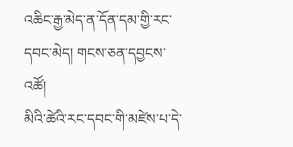འཆིང་རྒྱ་མེད་ན་དོན་དམ་གྱི་རང་དབང་མེད། གངས་ཅན་དབྱངས་འཚོ།
མིའི་ཚེའི་རང་དབང་གི་མཛེས་པ་དེ་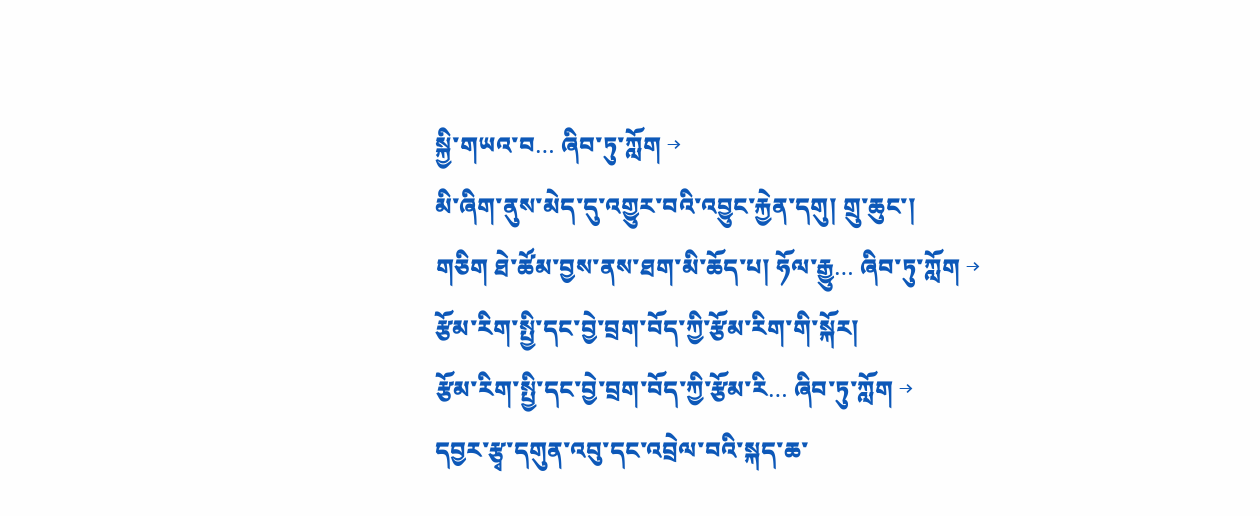སྐྱི་གཡའ་བ… ཞིབ་ཏུ་ཀློག →
མི་ཞིག་ནུས་མེད་དུ་འགྱུར་བའི་འབྱུང་རྐྱེན་དགུ། གྲུ་ཆུང་།
གཅིག ཐེ་ཚོམ་བྱས་ནས་ཐག་མི་ཆོད་པ། ཧོལ་རྒྱུ… ཞིབ་ཏུ་ཀློག →
རྩོམ་རིག་སྤྱི་དང་བྱེ་བྲག་བོད་ཀྱི་རྩོམ་རིག་གི་སྐོར།
རྩོམ་རིག་སྤྱི་དང་བྱེ་བྲག་བོད་ཀྱི་རྩོམ་རི… ཞིབ་ཏུ་ཀློག →
དབྱར་རྩྭ་དགུན་འབུ་དང་འབྲེལ་བའི་སྐད་ཆ་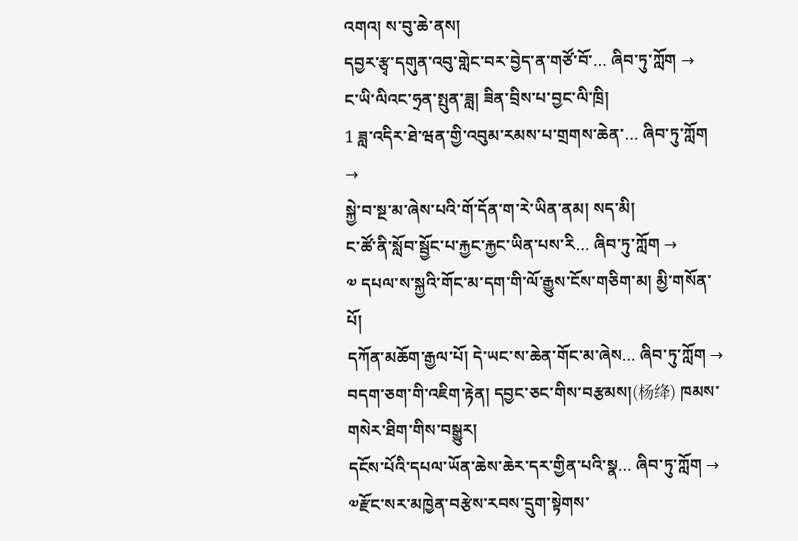འགའ། ས་བུ་ཆེ་ནས།
དབྱར་རྩྭ་དགུན་འབུ་གླེང་བར་བྱེད་ན་གཙོ་བོ་… ཞིབ་ཏུ་ཀློག →
ང་ཡི་ལིའང་ཧྲན་སྤུན་ཟླ། ཟིན་བྲིས་པ་བྱང་ལི་ཁྲི།
1 ཟླ་འདིར་ཐེ་ཝན་གྱི་འབུམ་རམས་པ་གྲགས་ཆེན་… ཞིབ་ཏུ་ཀློག →
སྐྱེ་བ་སྔ་མ་ཞེས་པའི་གོ་དོན་ག་རེ་ཡིན་ནམ། སད་མི།
ང་ཚོ་ནི་སློབ་སྦྱོང་པ་རྐྱང་རྐྱང་ཡིན་པས་རི… ཞིབ་ཏུ་ཀློག →
༧ དཔལ་ས་སྐྱའི་གོང་མ་དག་གི་ལོ་རྒྱུས་ངོས་གཅིག་མ། མྱི་གསོན་པོ།
དཀོན་མཆོག་རྒྱལ་པོ། དེ་ཡང་ས་ཆེན་གོང་མ་ཞེས… ཞིབ་ཏུ་ཀློག →
བདག་ཅག་གི་འཇིག་རྟེན། དབྱང་ཅང་གིས་བརྩམས།(杨绛) ཁམས་གསེར་ཐིག་གིས་བསྒྱུར།
དངོས་པོའི་དཔལ་ཡོན་ཆེས་ཆེར་དར་གྱིན་པའི་སྣ… ཞིབ་ཏུ་ཀློག →
༧རྫོང་སར་མཁྱེན་བརྩེས་རབས་དྲུག་སྟེགས་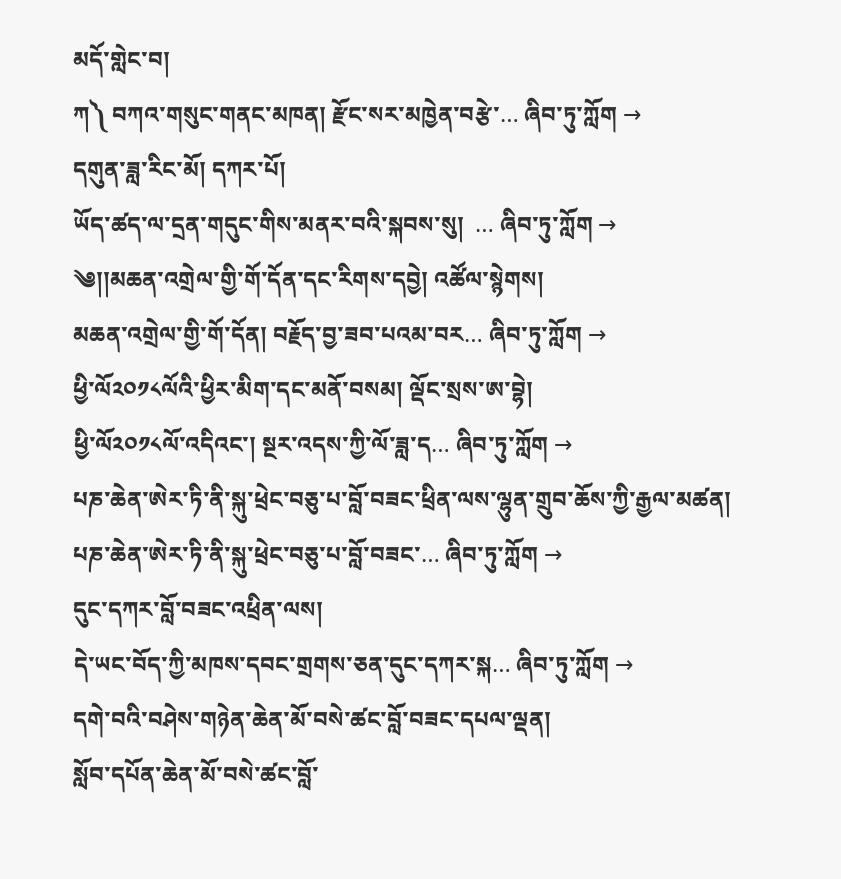མདོ་གླེང་བ།
ཀ༽ བཀའ་གསུང་གནང་མཁན། རྫོང་སར་མཁྱེན་བརྩེ་… ཞིབ་ཏུ་ཀློག →
དགུན་ཟླ་རིང་མོ། དཀར་པོ།
ཡོད་ཚད་ལ་དྲན་གདུང་གིས་མནར་བའི་སྐབས་སུ།  … ཞིབ་ཏུ་ཀློག →
༄།།མཆན་འགྲེལ་གྱི་གོ་དོན་དང་རིགས་དབྱེ། འཚོལ་སྙེགས།
མཆན་འགྲེལ་གྱི་གོ་དོན། བརྗོད་བྱ་ཟབ་པའམ་བར… ཞིབ་ཏུ་ཀློག →
ཕྱི་ལོ༢༠༡༨ལོའི་ཕྱིར་མིག་དང་མནོ་བསམ། ལྡོང་སྲས་ཨ་བྷེ།
ཕྱི་ལོ༢༠༡༨ལོ་འདིའང་། སྔར་འདས་ཀྱི་ལོ་ཟླ་ད… ཞིབ་ཏུ་ཀློག →
པཎ་ཆེན་ཨེར་ཏི་ནི་སྐུ་ཕྲེང་བཅུ་པ་བློ་བཟང་ཕྲིན་ལས་ལྷུན་གྲུབ་ཆོས་ཀྱི་རྒྱལ་མཚན།
པཎ་ཆེན་ཨེར་ཏི་ནི་སྐུ་ཕྲེང་བཅུ་པ་བློ་བཟང་… ཞིབ་ཏུ་ཀློག →
དུང་དཀར་བློ་བཟང་འཕྲིན་ལས།
དེ་ཡང་བོད་ཀྱི་མཁས་དབང་གྲགས་ཅན་དུང་དཀར་སྐ… ཞིབ་ཏུ་ཀློག →
དགེ་བའི་བཤེས་གཉེན་ཆེན་མོ་བསེ་ཚང་བློ་བཟང་དཔལ་ལྡན།
སློབ་དཔོན་ཆེན་མོ་བསེ་ཚང་བློ་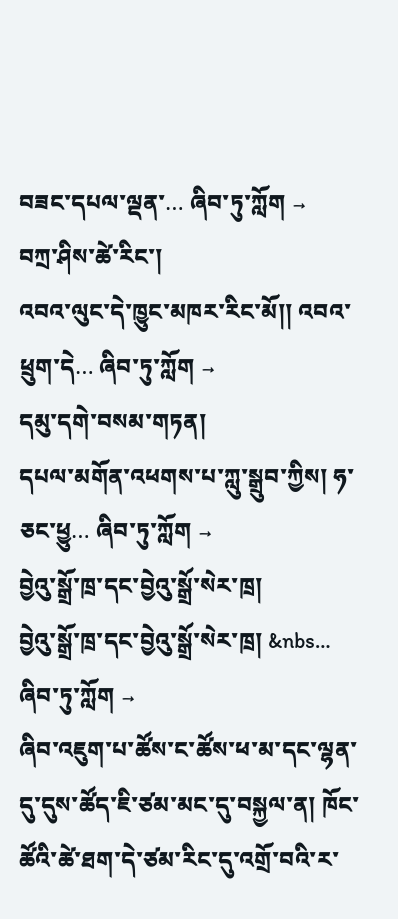བཟང་དཔལ་ལྡན་… ཞིབ་ཏུ་ཀློག →
བཀྲ་ཤིས་ཚེ་རིང་།
འབའ་ལུང་དེ་ཁྱུང་མཁར་རིང་མོ།། འབའ་ཕྲུག་དེ… ཞིབ་ཏུ་ཀློག →
དམུ་དགེ་བསམ་གཏན།
དཔལ་མགོན་འཕགས་པ་ཀླུ་སྒྲུབ་ཀྱིས། ཧ་ཅང་ཕྱུ… ཞིབ་ཏུ་ཀློག →
བྱེའུ་སྒྲོ་ཁྲ་དང་བྱེའུ་སྒྲོ་སེར་ཁྲ།
བྱེའུ་སྒྲོ་ཁྲ་དང་བྱེའུ་སྒྲོ་སེར་ཁྲ། &nbs… ཞིབ་ཏུ་ཀློག →
ཞིབ་འཇུག་པ་ཚོས་ང་ཚོས་ཕ་མ་དང་ལྷན་དུ་དུས་ཚོད་ཇི་ཙམ་མང་དུ་བསྐྱལ་ན། ཁོང་ཚོའི་ཚེ་ཐག་དེ་ཙམ་རིང་དུ་འགྲོ་བའི་ར་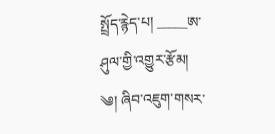སྤྲོད་རྙེད་པ། _____ཨ་ཤུལ་གྱི་འགྱུར་རྩོམ།
༄། ཞིབ་འཇུག་གསར་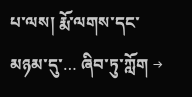པ་ལས། རྨོ་ལགས་དང་མཉམ་དུ་… ཞིབ་ཏུ་ཀློག →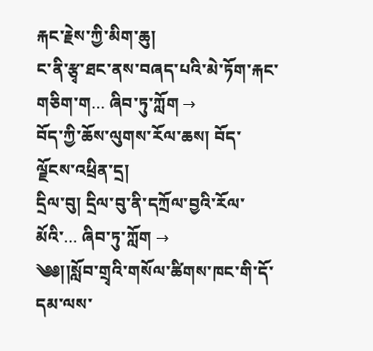རྐང་རྗེས་ཀྱི་མིག་ཆུ།
ང་ནི་རྩྭ་ཐང་ནས་བཞད་པའི་མེ་ཏོག་རྐང་གཅིག་ག… ཞིབ་ཏུ་ཀློག →
བོད་ཀྱི་ཆོས་ལུགས་རོལ་ཆས། བོད་ལྗོངས་འཕྲིན་དྲ།
དྲིལ་བུ། དྲིལ་བུ་ནི་དཀྲོལ་བྱའི་རོལ་མོའི་… ཞིབ་ཏུ་ཀློག →
༄༅།།སློབ་གྲྭའི་གསོལ་ཚིགས་ཁང་གི་དོ་དམ་ལས་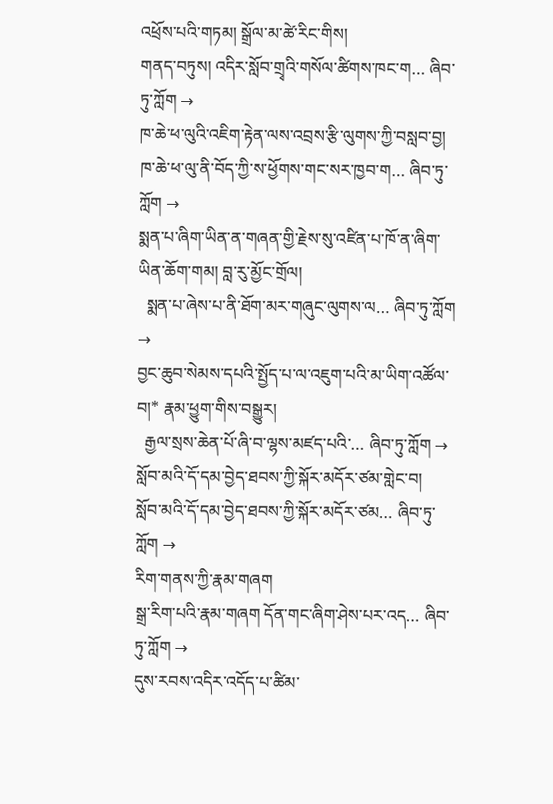འཕྲོས་པའི་གཏམ། སྒྲོལ་མ་ཚེ་རིང་གིས།
གནད་བཏུས། འདིར་སློབ་གྲྭའི་གསོལ་ཚིགས་ཁང་ག… ཞིབ་ཏུ་ཀློག →
ཁ་ཆེ་ཕ་ལུའི་འཇིག་རྟེན་ལས་འབྲས་རྩི་ལུགས་ཀྱི་བསླབ་བྱ།
ཁ་ཆེ་ཕ་ལུ་ནི་བོད་ཀྱི་ས་ཕྱོགས་གང་སར་ཁྱབ་ག… ཞིབ་ཏུ་ཀློག →
སྨན་པ་ཞིག་ཡིན་ན་གཞན་གྱི་རྗེས་སུ་འཛིན་པ་ཁོ་ན་ཞིག་ཡིན་ཆོག་གམ། བླ་རུ་མྱོང་གྲོལ།
  སྨན་པ་ཞེས་པ་ནི་ཐོག་མར་གཞུང་ལུགས་ལ… ཞིབ་ཏུ་ཀློག →
བྱང་ཆུབ་སེམས་དཔའི་སྤྱོད་པ་ལ་འཇུག་པའི་མ་ཡིག་འཚོལ་བ།* རྣམ་ཕྱུག་གིས་བསྒྱུར།
  རྒྱལ་སྲས་ཆེན་པོ་ཞི་བ་ལྷས་མཛད་པའི་… ཞིབ་ཏུ་ཀློག →
སློབ་མའི་དོ་དམ་བྱེད་ཐབས་ཀྱི་སྐོར་མདོར་ཙམ་གླེང་བ།
སློབ་མའི་དོ་དམ་བྱེད་ཐབས་ཀྱི་སྐོར་མདོར་ཙམ… ཞིབ་ཏུ་ཀློག →
རིག་གནས་ཀྱི་རྣམ་གཞག
སྒྲ་རིག་པའི་རྣམ་གཞག དོན་གང་ཞིག་ཤེས་པར་འད… ཞིབ་ཏུ་ཀློག →
དུས་རབས་འདིར་འདོད་པ་ཚིམ་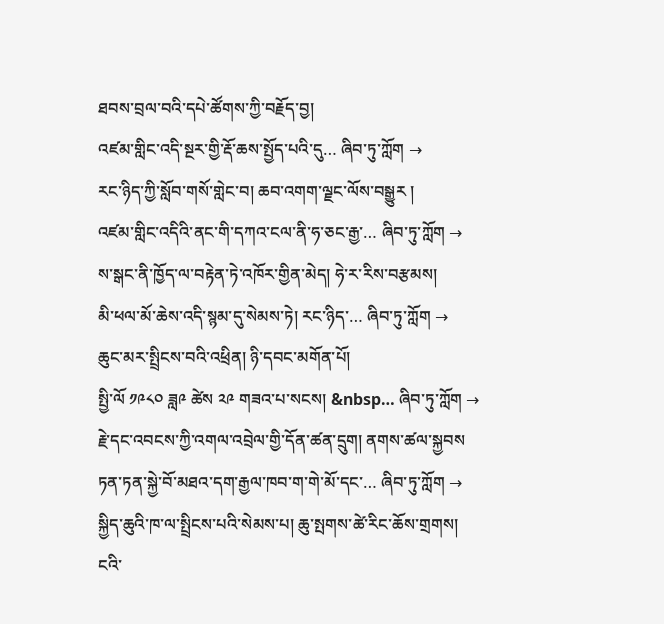ཐབས་བྲལ་བའི་དཔེ་ཚོགས་ཀྱི་བརྗོད་བྱ།
འཛམ་གླིང་འདི་སྔར་གྱི་རྡོ་ཆས་སྤྱོད་པའི་དུ… ཞིབ་ཏུ་ཀློག →
རང་ཉིད་ཀྱི་སློབ་གསོ་གླེང་བ། ཆབ་འགག་ལྗང་ལོས་བསྒྱུར །
འཛམ་གླིང་འདིའི་ནང་གི་དཀའ་ངལ་ནི་ཧ་ཅང་རྒྱ་… ཞིབ་ཏུ་ཀློག →
ས་སྒང་ནི་ཁྱོད་ལ་བརྟེན་ཏེ་འཁོར་གྱིན་མེད། ཧེ་ར་རིས་བརྩམས།
མི་ཕལ་མོ་ཆེས་འདི་སྙམ་དུ་སེམས་ཏེ། རང་ཉིད་… ཞིབ་ཏུ་ཀློག →
ཆུང་མར་སྤྲིངས་བའི་འཕྲིན། ཉི་དབང་མགོན་པོ།
སྤྱི་ལོ ༡༩༨༠ ཟླ༩ ཚེས ༢༩ གཟའ་པ་སངས། &nbsp… ཞིབ་ཏུ་ཀློག →
རྗེ་དང་འབངས་ཀྱི་འགལ་འབྲེལ་གྱི་དོན་ཚན་དྲུག། ནགས་ཚལ་སྐྱབས
ཏན་ཏན་སྐྱེ་བོ་མཐའ་དག་རྒྱལ་ཁབ་ག་གེ་མོ་དང་… ཞིབ་ཏུ་ཀློག →
སྐྱིད་ཆུའི་ཁ་ལ་སྤྲིངས་པའི་སེམས་པ། ཆུ་སྤགས་ཚེ་རིང་ཆོས་གྲགས།
ངའི་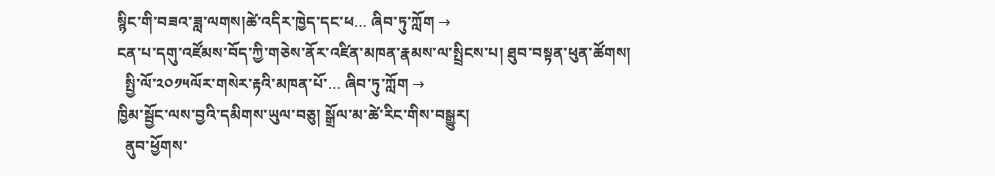སྙིང་གི་བཟའ་ཟླ་ལགས།ཚེ་འདིར་ཁྱེད་དང་ཕ… ཞིབ་ཏུ་ཀློག →
ངན་པ་དགུ་འཛོམས་བོད་ཀྱི་གཅེས་ནོར་འཛིན་མཁན་རྣམས་ལ་སྤྲིངས་པ། ཐུབ་བསྟན་ཕུན་ཚོགས།
  སྤྱི་ལོ་༢༠༡༥ལོར་གསེར་རྟའི་མཁན་པོ་… ཞིབ་ཏུ་ཀློག →
ཁྱིམ་སྦྱོང་ལས་བྱའི་དམིགས་ཡུལ་བཅུ། སྒྲོལ་མ་ཚེ་རིང་གིས་བསྒྱུར།
  ནུབ་ཕྱོགས་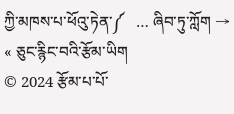ཀྱི་མཁས་པ་ཕོའུ་ཏེན་༼   … ཞིབ་ཏུ་ཀློག →
« ཅུང་རྙིང་བའི་རྩོམ་ཡིག
© 2024 རྩོམ་པ་པོ་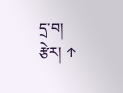དྲ་བ།
རྩེར། ↑